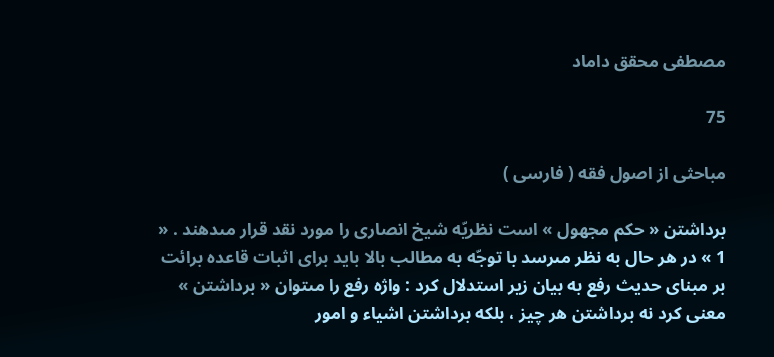مصطفى محقق داماد

75

مباحثى از اصول فقه ( فارسى )

برداشتن « حكم مجهول » است نظريّه شيخ انصارى را مورد نقد قرار مىدهند . « 1 » در هر حال به نظر مىرسد با توجّه به مطالب بالا بايد براى اثبات قاعده برائت بر مبناى حديث رفع به بيان زير استدلال كرد : واژه رفع را مىتوان « برداشتن » معنى كرد نه برداشتن هر چيز ، بلكه برداشتن اشياء و امور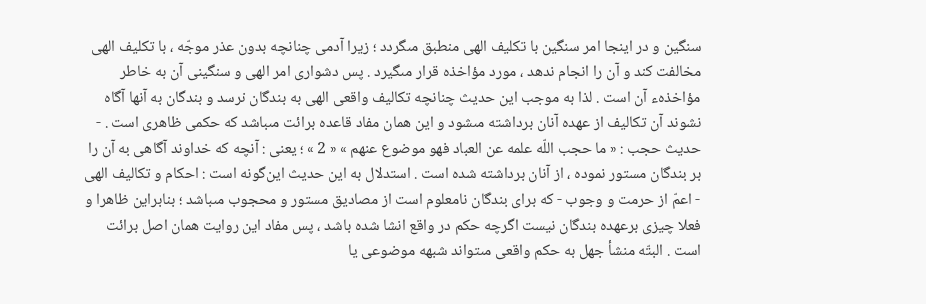سنگين و در اينجا امر سنگين با تكليف الهى منطبق مىگردد ؛ زيرا آدمى چنانچه بدون عذر موجّه ، با تكليف الهى مخالفت كند و آن را انجام ندهد ، مورد مؤاخذه قرار مىگيرد . پس دشوارى امر الهى و سنگينى آن به خاطر مؤاخذهء آن است . لذا به موجب اين حديث چنانچه تكاليف واقعى الهى به بندگان نرسد و بندگان به آنها آگاه نشوند آن تكاليف از عهده آنان برداشته مىشود و اين همان مفاد قاعده برائت مىباشد كه حكمى ظاهرى است . - حديث حجب : « ما حجب اللّه علمه عن العباد فهو موضوع عنهم » « 2 » ؛ يعنى : آنچه كه خداوند آگاهى به آن را بر بندگان مستور نموده ، از آنان برداشته شده است . استدلال به اين حديث اين‌گونه است : احكام و تكاليف الهى - اعمّ از حرمت و وجوب - كه براى بندگان نامعلوم است از مصاديق مستور و محجوب مىباشد ؛ بنابراين ظاهرا و فعلا چيزى برعهده بندگان نيست اگرچه حكم در واقع انشا شده باشد ، پس مفاد اين روايت همان اصل برائت است . البتّه منشأ جهل به حكم واقعى مىتواند شبهه موضوعى يا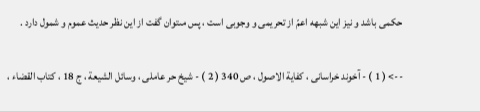حكمى باشد و نيز اين شبهه اعمّ از تحريمى و وجوبى است ، پس مىتوان گفت از اين نظر حديث عموم و شمول دارد .

--> ( 1 ) - آخوند خراسانى ، كفاية الاصول ، ص 340 ( 2 ) - شيخ حر عاملى ، وسائل الشيعة ، ج 18 ، كتاب القضاء ،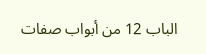الباب 12 من أبواب صفات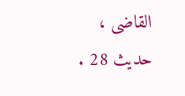القاضى ، حديث 28 .